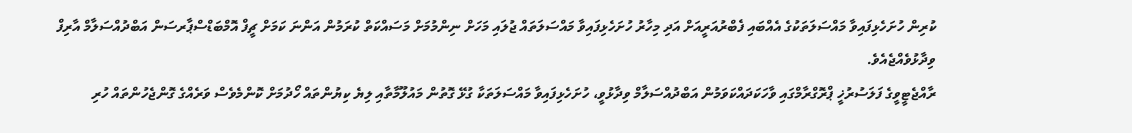ކުރިން ހުށަހެޅިފައިވާ މައްސަލަތަކުގެ އެއްބައި ފެބްރުއަރީއަށް އަދި މިހާރު ހުށަހެޅިފައިވާ މައްސަލަތައް ޖުލައި މަހަށް ނިންމުމަށް މަސައްކަތް ކުރަމުން އަންނަ ކަމަށް ޗީފް އޮމްބަޑްސްޕާރސަން އަބްދުއްސަލާމް އާރިފް ވިދާޅުވެއްޖެއެވެ.
ރާއްޖެޓީވީގެ ފަލަސުރުޚީ ޕްރޮގްރާމްގައި ވާހަކަދައްކަވަމުން އަބްދުއްސަލާމް ވިދާޅުވީ، ހުށަހެޅިފައިވާ މައްސަލަތަކާ ގުޅޭ ގޮތުން މައުލޫމާތާއި ލިޔެ ކިޔުންތައް ހޯދުމަށް ކޮންމެވެސް ވަރެއްގެ ގޮންޖެހުންތައް ހުރި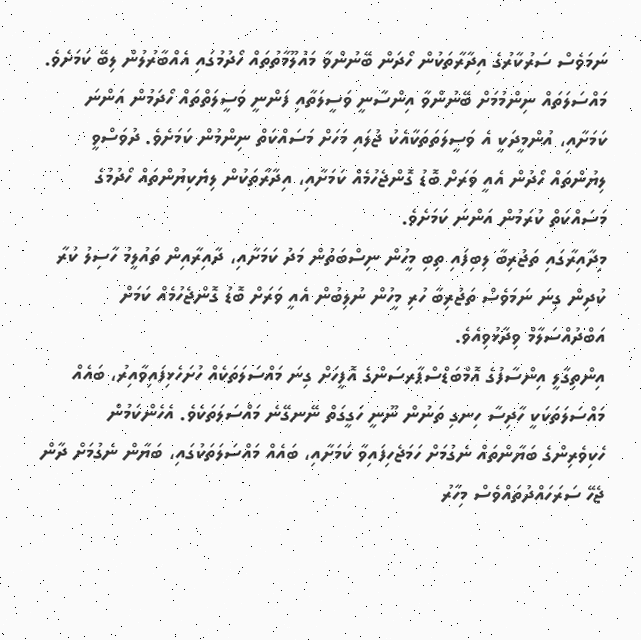ނަމަވެސް ސަރުކާރުގެ އިދާރާތަކުން ހޯދަން ބޭނުންވާ މައުލޫމާތުތައް ހޯދުމުގައި އެއްބާރުލުން ލިބޭ ކަމަށެވެ. މައްސަލަތައް ނިންމުމަށް ބޭނުންވާ އިންސާނީ ވަސީލަތާއި ފަންނީ ވަސީލަތްތައް ހޯދަމުން އަންނަ ކަމަށާއި، އުންމީދަކީ އެ ވަސީލަތަތަކާއެކު ޖުލައި މަހަށް މަސައްކަތް ނިންމުން ކަމަށެވެ. ދުވަސްވީ ލިޔުންތައް ހޯދުން އެއީ ވަރަށް ބޮޑު ގޮންޖެހުމެއް ކަމަށާއި، އިދާރާތަކުން ލިޔެކިޔުންތައް ހޯދުމުގެ މަސައްކަތް ކުރަމުން އަންނަ ކަމަށެވެ.
މިދާއިރާގައި ތަޖުރިބާ ލިބިފައި ތިބި މީހުން ނިސްބަތުން މަދު ކަމަށާއި، ދާއިރާއިން ތައުލީމު ހާސިލު ކުރާ ކުދިން ގިނަ ނަމަވެސް ތަޖުރިބާ ހުރި މީހުން ނުލިބުން އެއީ ވަރަށް ބޮޑު ގޮންޖެހުމެއް ކަމަށް އަބްދުއްސަލާމް ވިދާޅުވިއެވެ.
އިންތިގާލީ އިންސާފުގެ އޮމްބަޑްސްޕާރސަންގެ އޮފީހަށް ގިނަ މައްސަލަތަކެއް ހުށަހެޅިފައިވާއިރު، ބައެއް މައްސަލަތަކަކީ ހާދިސާ ހިނގި ތަނުން ނޫނީ ހަގީގަތް ނޭނގޭނެ މައްސަލަތަކެވެ. އެހެންކަމުން ހެކިވެރިންގެ ބަޔާންތައް ނެގުމަށް ހަމަޖެހިފައިވާ ކަމަށާއި، ބައެއް މައްސަލަތަކުގައި، ބަޔާން ނެގުމަށް ދާން ޖެހޭ ސަރަހައްދުތައްވެސް މިހާރު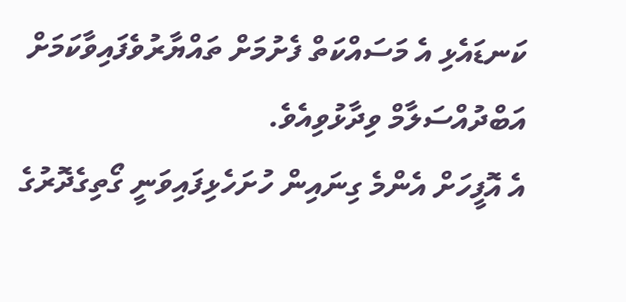ކަނޑައެޅި އެ މަސައްކަތް ފެށުމަށް ތައްޔާރުވެފައިވާކަމަށް އަބްދުއްސަލާމް ވިދާޅުވިއެވެ.
އެ އޮފީހަށް އެންމެ ގިނައިން ހުށަހެޅިފައިވަނީ ގޯތިގެދޮރުގެ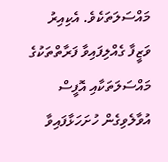މައްސަލަތަކެވެ. އެކިއިރު ވަޒީފާ ގެއްލިފައިވާ ފަރާތްތަކުގެ މައްސަލަތަކާއި އޮފީސް އުވާލެވިގެން ހުށަހަޅާފައިވާ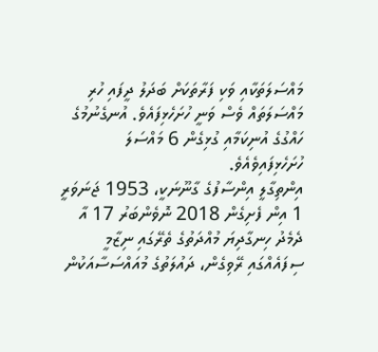މައްސަލަތަކާއި ވަކި ފަރާތަކަށް ބަދަލު ދީފައި ހުރި މައްސަލަތައް ވެސް ވަނީ ހުށަހެޅިފައެވެ. އުނގެނުމުގެ ހައްގުގެ އުނިކަމާއި ގުޅިގެން 6 މައްސަލަ ހުށަހެޅިފައިވެއެވެ.
އިންތިގާލީ އިންސާފުގެ ގާނޫނަކީ، 1953 ޖަނަވަރީ 1 އިން ފެށިގެން 2018 ނޮވެންބަރު 17 އާ ދެމެދު ހިނގާދިޔަ މުއްދަތުގެ ތެރޭގައި ނިޒާމީ ސިފައެއްގައި ރޭވިގެން، ދައުލަތުގެ މުއައްސަސާއަކުން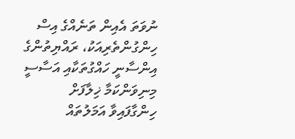ނުވަތަ އެއިން ތަނެއްގެ އިސް ހިންގުންތެރިއަކު، ރައްޔިތުންގެ އިންސާނީ ހައްގުތަކާއި އަސާސީ މިނިވަންކަމާ ޚިލާފަށް ހިންގާފައިވާ އަމަލުތައް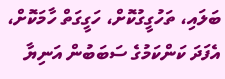ބަލައި، ތަހުގީގުކޮށް، ހަގީގަތް ހާމަކޮށް، އެފަދަ ކަންކަމުގެ ސަބަބުން އަނިޔާ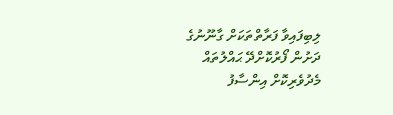ލިބިފައިވާ ފަރާތްތަކަށް ގާނޫނުގެ ދަށުން ފޯރުކޮށްދޭ ޙައްލުތައް މެދުވެރިކޮށް އިންސާފު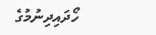ހޯދައިދިނުމުގެ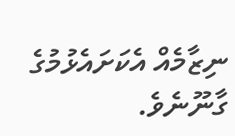ނިޒާމެއް އެކަށައެޅުމުގެ ގާނޫނެވެ.